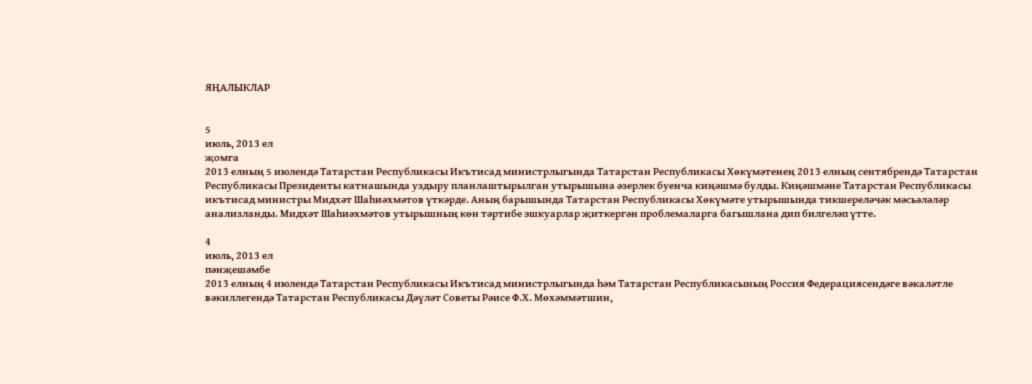ЯҢАЛЫКЛАР


5
июль, 2013 ел
җомга
2013 елның 5 июлендә Татарстан Республикасы Икътисад министрлыгында Татарстан Республикасы Хөкүмәтенең 2013 елның сентябрендә Татарстан Республикасы Президенты катнашында уздыру планлаштырылган утырышына әзерлек буенча киңәшмә булды. Киңәшмәне Татарстан Республикасы икътисад министры Мидхәт Шаһиәхмәтов үткәрде. Аның барышында Татарстан Республикасы Хөкүмәте утырышында тикшереләчәк мәсьәләләр анализланды. Мидхәт Шаһиәхмәтов утырышның көн тәртибе эшкуарлар җиткергән проблемаларга багышлана дип билгеләп үтте.

4
июль, 2013 ел
пәнҗешәмбе
2013 елның 4 июлендә Татарстан Республикасы Икътисад министрлыгында һәм Татарстан Республикасының Россия Федерациясендәге вәкаләтле вәкиллегендә Татарстан Республикасы Дәүләт Советы Рәисе Ф.Х. Мөхәммәтшин,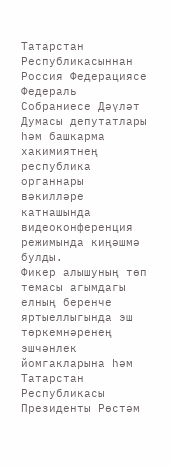Татарстан Республикасыннан Россия Федерациясе Федераль Собраниесе Дәүләт Думасы депутатлары һәм башкарма хакимиятнең республика органнары вәкилләре катнашында видеоконференция режимында киңәшмә булды.
Фикер алышуның төп темасы агымдагы елның беренче яртыеллыгында эш төркемнәренең эшчәнлек йомгакларына һәм Татарстан Республикасы Президенты Рөстәм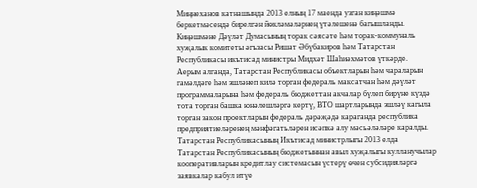Миңнеханов катнашында 2013 елның 17 маенда узган киңәшмә беркетмәсендә бирелгән йөкләмәләрнең үтәлешенә багышланды.
Киңәшмәне Дәүләт Думасының торак сәясәте һәм торак-коммуналь хуҗалык комитеты әгъзасы Ришат Әбүбакиров һәм Татарстан Республикасы икътисад министры Мидхәт Шаһиәхмәтов үткәрде.
Аерым алганда, Татарстан Республикасы объектларын һәм чараларын гамәлдәге һәм эшләнеп килә торган федераль максатчан һәм дәүләт программаларына һәм федераль бюджеттан акчалар бүлеп бирүне күздә тота торган башка юнәлешләргә кертү, ВТО шартларында эшләү кагыла торган закон проектларын федераль дәрәҗәдә караганда республика предприятиеләренең мәнфәгатьләрен исәпкә алу мәсьәләләре каралды.
Татарстан Республикасының Икътисад министрлыгы 2013 елда Татарстан Республикасының бюджетыннан авыл хуҗалыгы кулланучылар кооперативларын кредитлау системасын үстерү өчен субсидияләргә заявкалар кабул итүе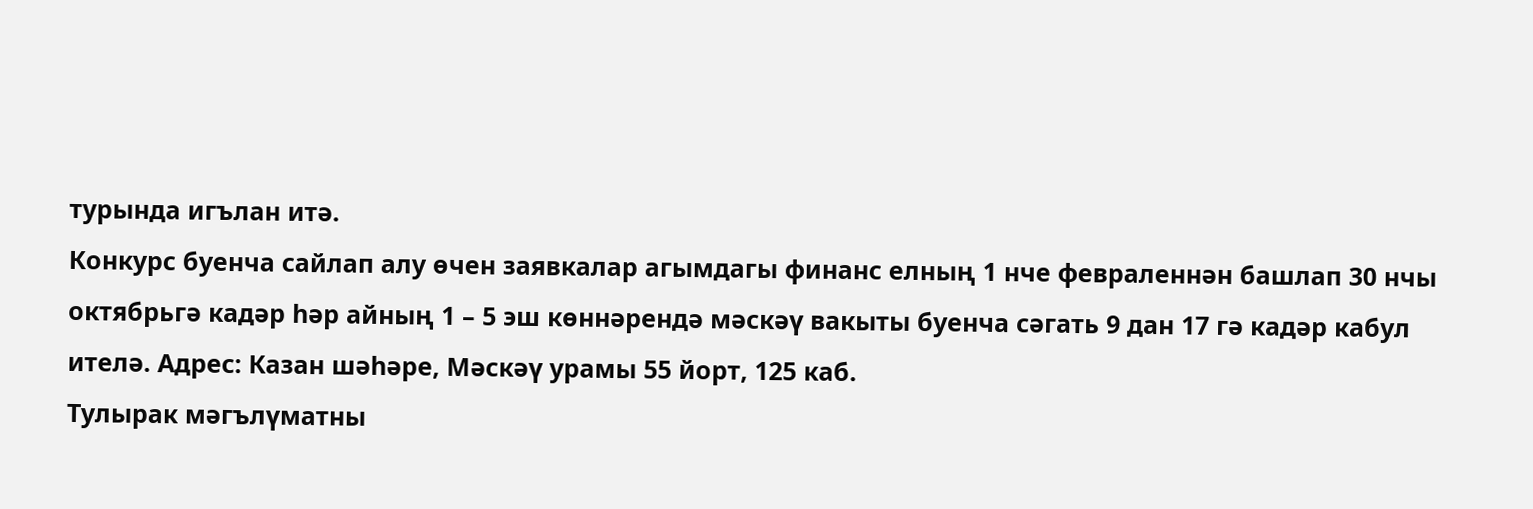турында игълан итә.
Конкурс буенча сайлап алу өчен заявкалар агымдагы финанс елның 1 нче февраленнән башлап 30 нчы октябрьгә кадәр һәр айның 1 – 5 эш көннәрендә мәскәү вакыты буенча сәгать 9 дан 17 гә кадәр кабул ителә. Адрес: Казан шәһәре, Мәскәү урамы 55 йорт, 125 каб.
Тулырак мәгълүматны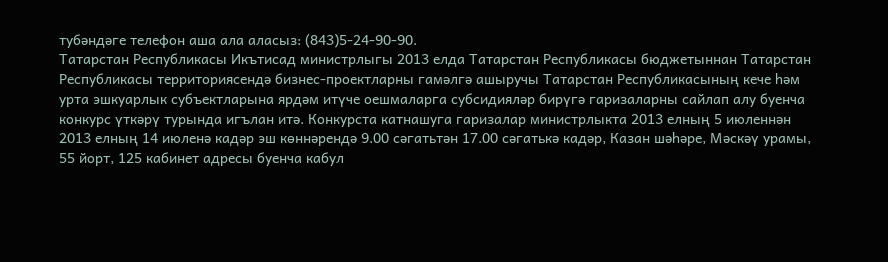тубәндәге телефон аша ала аласыз: (843)5-24-90-90.
Татарстан Республикасы Икътисад министрлыгы 2013 елда Татарстан Республикасы бюджетыннан Татарстан Республикасы территориясендә бизнес-проектларны гамәлгә ашыручы Татарстан Республикасының кече һәм урта эшкуарлык субъектларына ярдәм итүче оешмаларга субсидияләр бирүгә гаризаларны сайлап алу буенча конкурс үткәрү турында игълан итә. Конкурста катнашуга гаризалар министрлыкта 2013 елның 5 июленнән 2013 елның 14 июленә кадәр эш көннәрендә 9.00 сәгатьтән 17.00 сәгатькә кадәр, Казан шәһәре, Мәскәү урамы, 55 йорт, 125 кабинет адресы буенча кабул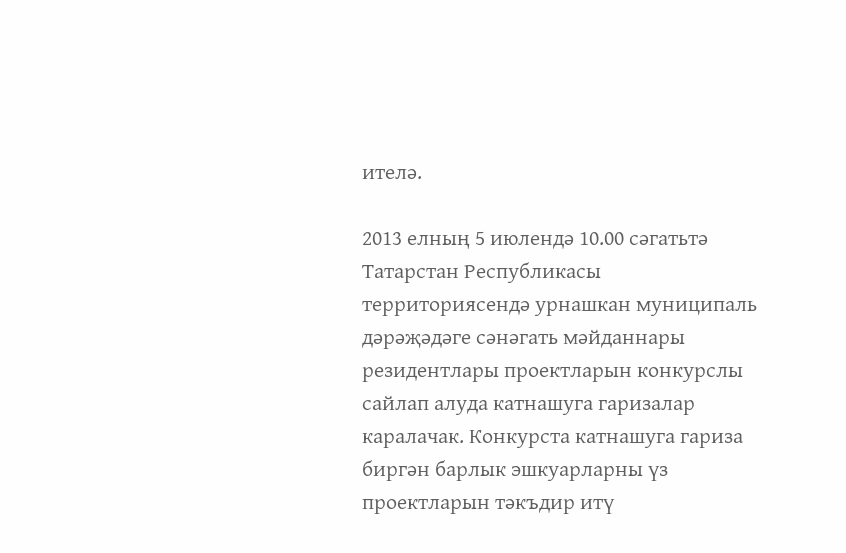ителә.

2013 елның 5 июлендә 10.00 сәгатьтә Татарстан Республикасы территориясендә урнашкан муниципаль дәрәҗәдәге сәнәгать мәйданнары резидентлары проектларын конкурслы сайлап алуда катнашуга гаризалар каралачак. Конкурста катнашуга гариза биргән барлык эшкуарларны үз проектларын тәкъдир итү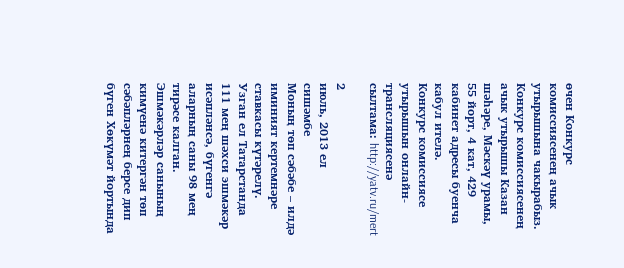өчен Конкурс комиссиясенең ачык утырышына чакырабыз. Конкурс комиссиясенең ачык утырышы Казан шәһәре, Мәскәү урамы, 55 йорт, 4 кат, 429 кабинет адресы буенча кабул ителә.
Конкурс комиссиясе утырышын онлайн-трансляциясенә сылтама: http://yatv.ru/mert

2
июль, 2013 ел
сишәмбе
Моның төп сәбәбе – илдә иминият кертемнәре ставкасы күтәрелү. Узган ел Татарстанда 111 мең шәхси эшмәкәр исәпләнсә, бүгенгә аларның саны 98 мең тирәсе калган. Эшмәкәрләр санының кимүенә китергән төп сәбәпләрнең берсе дип бүген Хөкүмәт йортында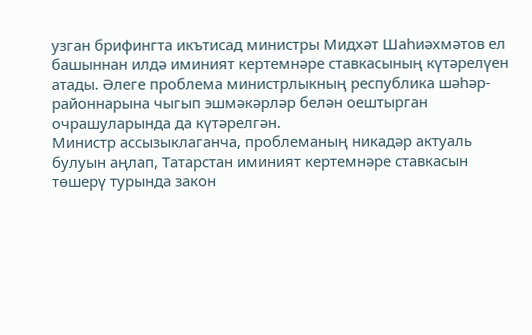узган брифингта икътисад министры Мидхәт Шаһиәхмәтов ел башыннан илдә иминият кертемнәре ставкасының күтәрелүен атады. Әлеге проблема министрлыкның республика шәһәр-районнарына чыгып эшмәкәрләр белән оештырган очрашуларында да күтәрелгән.
Министр ассызыклаганча, проблеманың никадәр актуаль булуын аңлап, Татарстан иминият кертемнәре ставкасын төшерү турында закон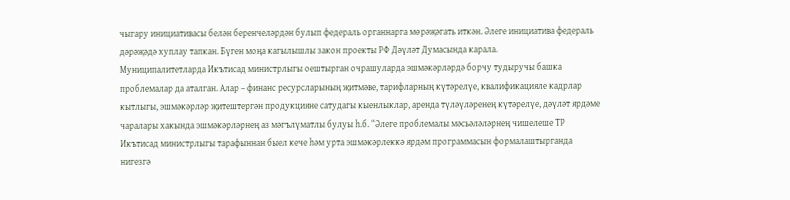чыгару инициативасы белән беренчеләрдән булып федераль органнарга мөрәҗәгать иткән. Әлеге инициатива федераль дәрәҗәдә хуплау тапкан. Бүген моңа кагылышлы закон проекты РФ Дәүләт Думасында карала.
Муниципалитетларда Икътисад министрлыгы оештырган очрашуларда эшмәкәрләрдә борчу тудыручы башка проблемалар да аталган. Алар – финанс ресурсларының җитмәве, тарифларның күтәрелүе, квалификацияле кадрлар кытлыгы, эшмәкәрләр җитештергән продукцияне сатудагы кыенлыклар, аренда түләүләренең күтәрелүе, дәүләт ярдәме чаралары хакында эшмәкәрләрнең аз мәгълүматлы булуы һ.б. “Әлеге проблемалы мәсьәләләрнең чишелеше ТР Икътисад министрлыгы тарафыннан быел кече һәм урта эшмәкәрлеккә ярдәм программасын формалаштырганда нигезгә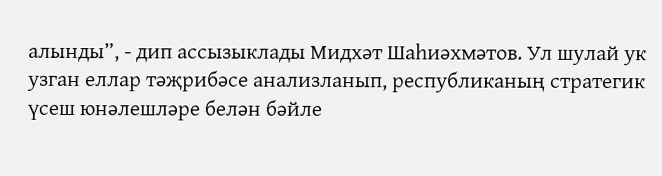алынды”, - дип ассызыклады Мидхәт Шаһиәхмәтов. Ул шулай ук узган еллар тәҗрибәсе анализланып, республиканың стратегик үсеш юнәлешләре белән бәйле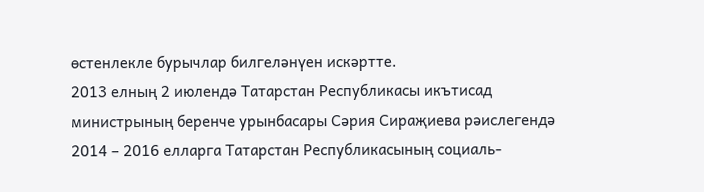өстенлекле бурычлар билгеләнүен искәртте.
2013 елның 2 июлендә Татарстан Республикасы икътисад министрының беренче урынбасары Сәрия Сираҗиева рәислегендә 2014 – 2016 елларга Татарстан Республикасының социаль-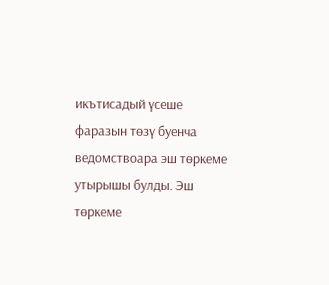икътисадый үсеше фаразын төзү буенча ведомствоара эш төркеме утырышы булды. Эш төркеме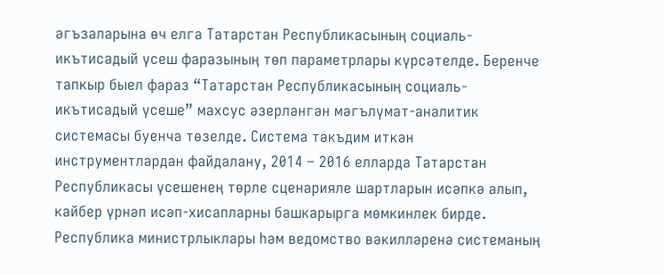әгъзаларына өч елга Татарстан Республикасының социаль-икътисадый үсеш фаразының төп параметрлары күрсәтелде. Беренче тапкыр быел фараз “Татарстан Республикасының социаль-икътисадый үсеше” махсус әзерләнгән мәгълүмат-аналитик системасы буенча төзелде. Система тәкъдим иткән инструментлардан файдалану, 2014 – 2016 елларда Татарстан Республикасы үсешенең төрле сценарияле шартларын исәпкә алып, кайбер үрнәп исәп-хисапларны башкарырга мөмкинлек бирде. Республика министрлыклары һәм ведомство вәкилләренә системаның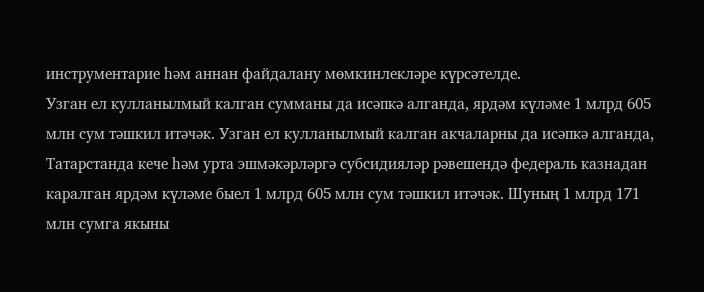инструментарие һәм аннан файдалану мөмкинлекләре күрсәтелде.
Узган ел кулланылмый калган сумманы да исәпкә алганда, ярдәм күләме 1 млрд 605 млн сум тәшкил итәчәк. Узган ел кулланылмый калган акчаларны да исәпкә алганда, Татарстанда кече һәм урта эшмәкәрләргә субсидияләр рәвешендә федераль казнадан каралган ярдәм күләме быел 1 млрд 605 млн сум тәшкил итәчәк. Шуның 1 млрд 171 млн сумга якыны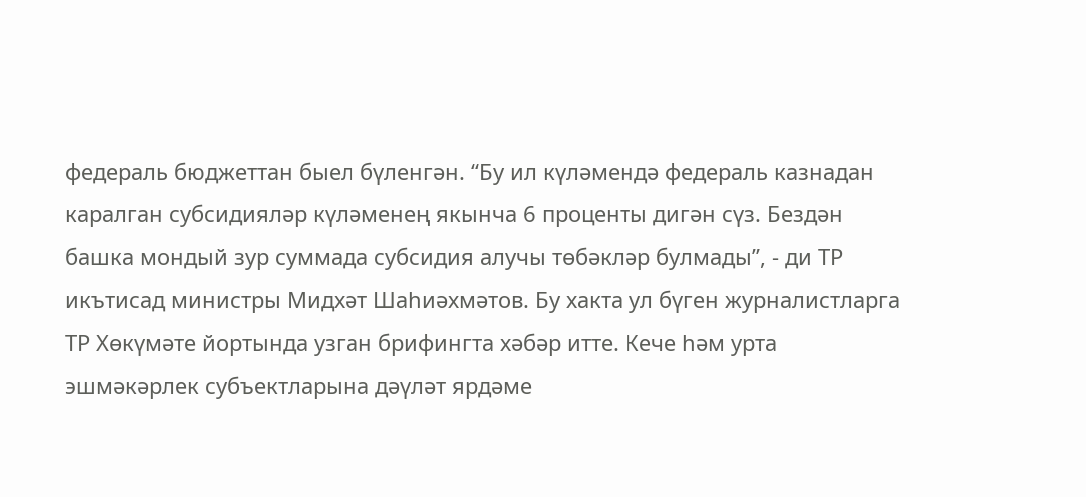федераль бюджеттан быел бүленгән. “Бу ил күләмендә федераль казнадан каралган субсидияләр күләменең якынча 6 проценты дигән сүз. Бездән башка мондый зур суммада субсидия алучы төбәкләр булмады”, - ди ТР икътисад министры Мидхәт Шаһиәхмәтов. Бу хакта ул бүген журналистларга ТР Хөкүмәте йортында узган брифингта хәбәр итте. Кече һәм урта эшмәкәрлек субъектларына дәүләт ярдәме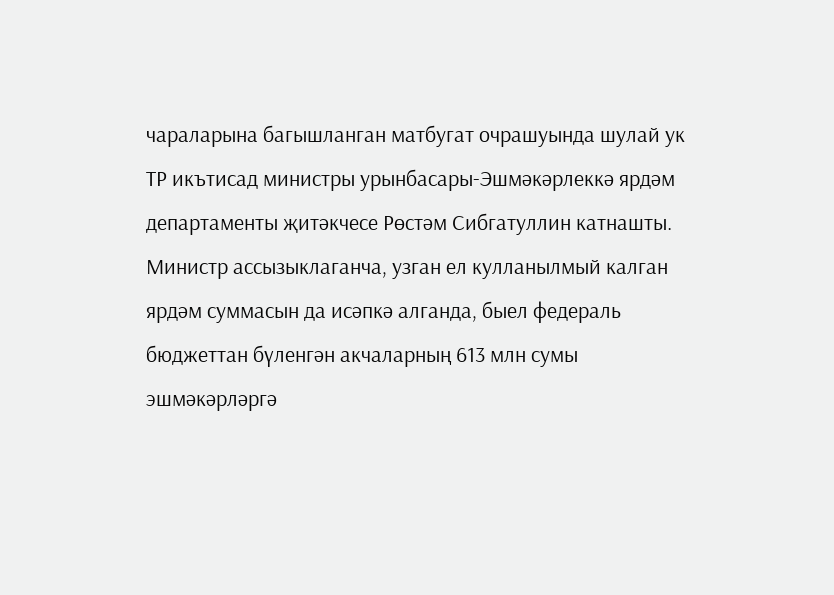чараларына багышланган матбугат очрашуында шулай ук ТР икътисад министры урынбасары-Эшмәкәрлеккә ярдәм департаменты җитәкчесе Рөстәм Сибгатуллин катнашты.
Министр ассызыклаганча, узган ел кулланылмый калган ярдәм суммасын да исәпкә алганда, быел федераль бюджеттан бүленгән акчаларның 613 млн сумы эшмәкәрләргә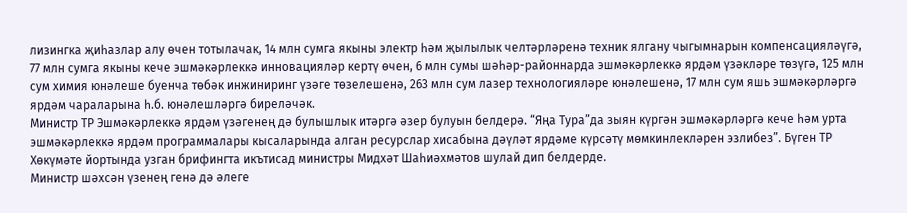лизингка җиһазлар алу өчен тотылачак, 14 млн сумга якыны электр һәм җылылык челтәрләренә техник ялгану чыгымнарын компенсацияләүгә, 77 млн сумга якыны кече эшмәкәрлеккә инновацияләр кертү өчен, 6 млн сумы шәһәр-районнарда эшмәкәрлеккә ярдәм үзәкләре төзүгә, 125 млн сум химия юнәлеше буенча төбәк инжиниринг үзәге төзелешенә, 263 млн сум лазер технологияләре юнәлешенә, 17 млн сум яшь эшмәкәрләргә ярдәм чараларына һ.б. юнәлешләргә биреләчәк.
Министр ТР Эшмәкәрлеккә ярдәм үзәгенең дә булышлык итәргә әзер булуын белдерә. “Яңа Тура”да зыян күргән эшмәкәрләргә кече һәм урта эшмәкәрлеккә ярдәм программалары кысаларында алган ресурслар хисабына дәүләт ярдәме күрсәтү мөмкинлекләрен эзлибез”. Бүген ТР Хөкүмәте йортында узган брифингта икътисад министры Мидхәт Шаһиәхмәтов шулай дип белдерде.
Министр шәхсән үзенең генә дә әлеге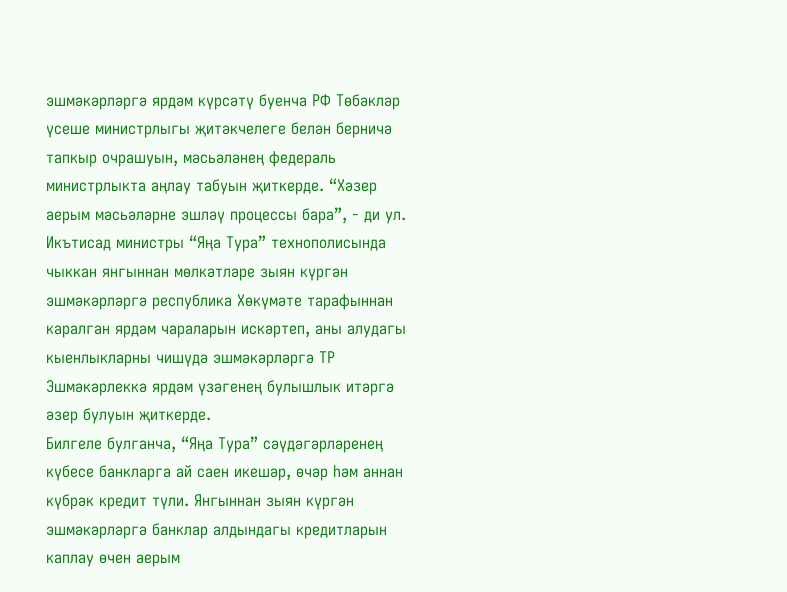эшмәкәрләргә ярдәм күрсәтү буенча РФ Төбәкләр үсеше министрлыгы җитәкчелеге белән берничә тапкыр очрашуын, мәсьәләнең федераль министрлыкта аңлау табуын җиткерде. “Хәзер аерым мәсьәләрне эшләү процессы бара”, - ди ул.
Икътисад министры “Яңа Тура” технополисында чыккан янгыннан мөлкәтләре зыян күргән эшмәкәрләргә республика Хөкүмәте тарафыннан каралган ярдәм чараларын искәртеп, аны алудагы кыенлыкларны чишүдә эшмәкәрләргә ТР Эшмәкәрлеккә ярдәм үзәгенең булышлык итәргә әзер булуын җиткерде.
Билгеле булганча, “Яңа Тура” сәүдәгәрләренең күбесе банкларга ай саен икешәр, өчәр һәм аннан күбрәк кредит түли. Янгыннан зыян күргән эшмәкәрләргә банклар алдындагы кредитларын каплау өчен аерым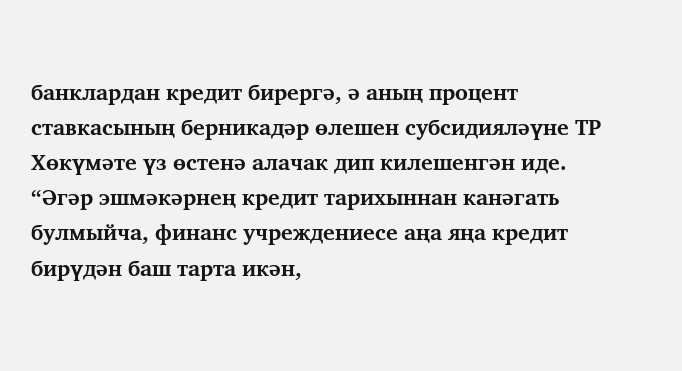банклардан кредит бирергә, ә аның процент ставкасының берникадәр өлешен субсидияләүне ТР Хөкүмәте үз өстенә алачак дип килешенгән иде. “Әгәр эшмәкәрнең кредит тарихыннан канәгать булмыйча, финанс учреждениесе аңа яңа кредит бирүдән баш тарта икән,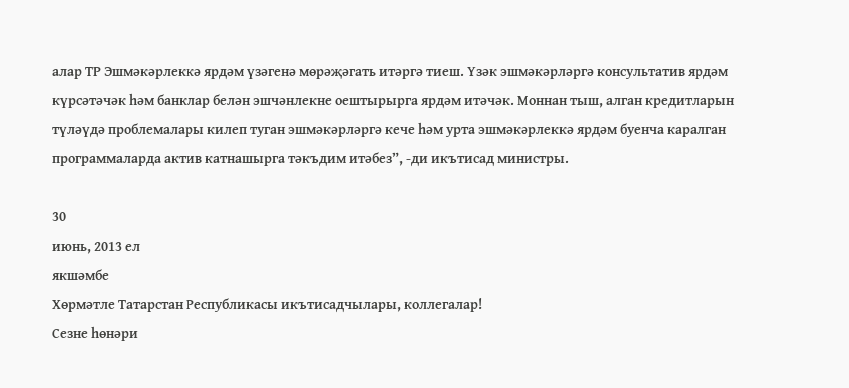алар ТР Эшмәкәрлеккә ярдәм үзәгенә мөрәҗәгать итәргә тиеш. Үзәк эшмәкәрләргә консультатив ярдәм күрсәтәчәк һәм банклар белән эшчәнлекне оештырырга ярдәм итәчәк. Моннан тыш, алган кредитларын түләүдә проблемалары килеп туган эшмәкәрләргә кече һәм урта эшмәкәрлеккә ярдәм буенча каралган программаларда актив катнашырга тәкъдим итәбез”, -ди икътисад министры.

30
июнь, 2013 ел
якшәмбе
Хөрмәтле Татарстан Республикасы икътисадчылары, коллегалар!
Сезне һөнәри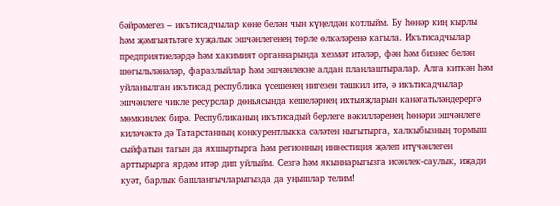бәйрәмегез – икътисадчылар көне белән чын күңелдән котлыйм. Бу һөнәр киң кырлы һәм җәмгыятьтәге хуҗалык эшчәнлегенең төрле өлкәләренә кагыла. Икътисадчылар предприятиеләрдә һәм хакимият органнарында хезмәт итәләр, фән һәм бизнес белән шөгыльләнәләр, фаразлыйлар һәм эшчәнлекне алдан планлаштыралар. Алга киткән һәм уйланылган икътисад республика үсешенең нигезен тәшкил итә, ә икътисадчылар эшчәнлеге чикле ресурслар дөньясында кешеләрнең ихтыяҗларын канәгатьләндерергә мөмкинлек бирә. Республиканың икътисадый берлеге вәкилләренең һөнәри эшчәнлеге киләчәктә дә Татарстанның конкурентлыкка сәләтен ныгытырга, халкыбызның тормыш сыйфатын тагын да яхшыртырга һәм регионның инвестиция җәлеп итүчәнлеген арттырырга ярдәм итәр дип уйлыйм. Сезгә һәм якыннарыгызга исәнлек-саулык, иҗади куәт, барлык башлангычларыгызда да уңышлар телим!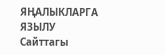ЯҢАЛЫКЛАРГА ЯЗЫЛУ
Сайттагы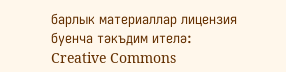барлык материаллар лицензия буенча тәкъдим ителә:
Creative Commons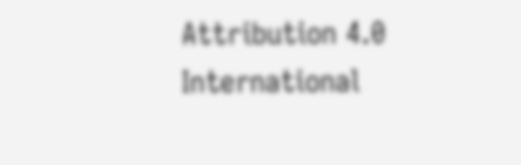Attribution 4.0 International